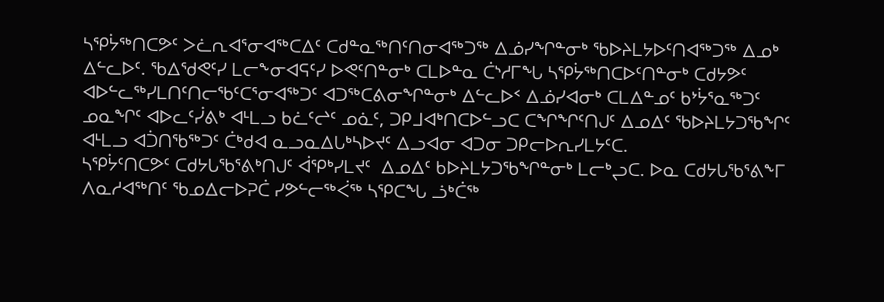ᓴᕿᔮᖅᑎᑕᕗᑦ ᐳᓛᕆᐊᕐᓂᐊᖅᑕᐃᑦ ᑕᑯᓐᓇᖅᑎᑦᑎᓂᐊᖅᑐᖅ ᐃᓅᓯᖏᓐᓂᒃ ᖃᐅᔨᒪᔭᐅᑦᑎᐊᖅᑐᖅ ᐃᓄᒃ ᐃᓪᓚᐅᑦ. ᖃᐃᖁᕙᑦᓯ ᒪᓕᖕᓂᐊᕋᑦᓯ ᐅᕙᑦᑎᓐᓂᒃ ᑕᒪᐅᓐᓇ ᑖᔅᓱᒥᖓ ᓴᕿᔮᖅᑎᑕᐅᑦᑎᓐᓂᒃ ᑕᑯᔭᕗᑦ ᐊᐅᓪᓚᖅᓯᒪᑎᑦᑎᓕᖃᑦᑕᕐᓂᐊᖅᑐᑦ ᐊᑐᖅᑕᕕᓂᖏᓐᓂᒃ ᐃᓪᓚᐅᑉ ᐃᓅᓯᐊᓂᒃ ᑕᒪᐃᓐᓄᑦ ᑲᔾᔮᕐᓇᖅᑐᑦ ᓄᓇᖏᑦ ᐊᐅᓚᑦᓰᕕᒃ ᐊᒻᒪᓗ ᑲᓛᑦᖠᑦ ᓄᓈᑦ, ᑐᑭᒧᐊᒃᑎᑕᐅᓪᓗᑕ ᑕᖏᖏᑦᑎᒍᑦ ᐃᓄᐃᑦ ᖃᐅᔨᒪᔭᑐᖃᖏᑦ ᐊᒻᒪᓗ ᐊᑑᑎᖃᖅᑐᑦ ᑖᒃᑯᐊ ᓇᓗᓇᐃᒐᒃᓴᐅᔪᑦ ᐃᓗᐊᓂ ᐊᑐᓂ ᑐᑭᓕᐅᕆᓯᒪᔭᑦᑕ.
ᓴᕿᔮᑦᑎᑕᕗᑦ ᑕᑯᔭᒐᖃᕐᕕᒃᑎᒍᑦ ᐋᕿᒃᓯᒪᔪᑦ  ᐃᓄᐃᑦ ᑲᐅᔨᒪᔭᑐᖃᖏᓐᓂᒃ ᒪᓕᒃᖢᑕ. ᐅᓇ ᑕᑯᔭᒐᖃᕐᕕᖕᒥ ᐱᓇᓱᐊᖅᑎᑦ ᖃᓄᐃᓕᐅᕈᑖ ᓯᕗᓪᓕᖅᐹᖅ ᓴᕿᑕᖓ ᓘᒃᑖᖅ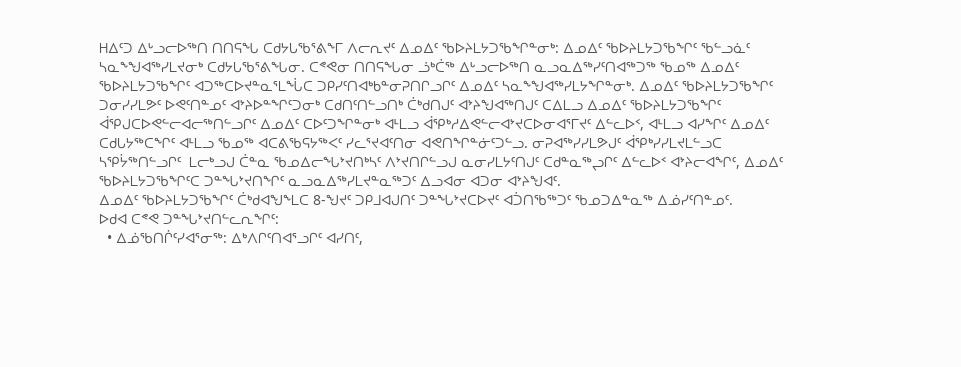ᕼᐃᑦᑐ ᐃᒡᓗᓕᐅᖅᑎ ᑎᑎᕋᖓ ᑕᑯᔭᒐᖃᕐᕕᖕᒥ ᐱᓕᕆᔪᑦ ᐃᓄᐃᑦ ᖃᐅᔨᒪᔭᑐᖃᖏᓐᓂᒃ: ᐃᓄᐃᑦ ᖃᐅᔨᒪᔭᑐᖃᖏᑦ ᖃᓪᓗᓈᑦ ᓴᓇᖕᖑᐊᖅᓯᒪᔪᓂᒃ ᑕᑯᔭᒐᖃᕐᕕᖓᓂ. ᑕᕝᕙᓂ ᑎᑎᕋᖓᓂ ᓘᒃᑖᖅ ᐃᒡᓗᓕᐅᖅᑎ ᓇᓗᓇᐃᖅᓯᑦᑎᐊᖅᑐᖅ ᖃᓄᖅ ᐃᓄᐃᑦ ᖃᐅᔨᒪᔭᑐᖃᖏᑦ ᐊᑐᖅᑕᐅᔪᓐᓇᕐᒪᖔᑕ ᑐᑭᓯᑦᑎᐊᒃᑲᓐᓂᕈᑎᒋᓗᒋᑦ ᐃᓄᐃᑦ ᓴᓇᖕᖑᐊᖅᓯᒪᔭᖏᓐᓂᒃ. ᐃᓄᐃᑦ ᖃᐅᔨᒪᔭᑐᖃᖏᑦ ᑐᓂᓯᓯᒪᕗᑦ ᐅᕙᑦᑎᓐᓄᑦ ᐊᔾᔨᐅᓐᖏᑦᑐᓂᒃ ᑕᑯᑎᑦᑎᓪᓗᑎᒃ ᑖᒃᑯᑎᒍᑦ ᐊᔾᔨᖑᐊᖅᑎᒍᑦ ᑕᐃᒪᓗ ᐃᓄᐃᑦ ᖃᐅᔨᒪᔭᑐᖃᖏᑦ ᐋᕿᒍᑕᐅᕙᓪᓕᐊᓕᖅᑎᓪᓗᒋᑦ ᐃᓄᐃᑦ ᑕᐅᑦᑐᖏᓐᓂᒃ ᐊᒻᒪᓗ ᐋᕿᒃᓱᐃᕙᓪᓕᐊᔾᔪᑕᐅᓂᐊᕐᒥᔪᑦ ᐃᓪᓚᐅᑉ, ᐊᒻᒪᓗ ᐊᓯᖏᑦ ᐃᓄᐃᑦ ᑕᑯᒐᔭᖅᑕᖏᑦ ᐊᒻᒪᓗ ᖃᓄᖅ ᐊᑕᕕᖃᕋᔭᖅᐸᑦ ᓯᓚᕐᔪᐊᑦᑎᓂ ᐊᕙᑎᖏᓐᓃᑦᑐᓪᓗ. ᓂᕈᐊᖅᓯᓯᒪᕗᒍᑦ ᐋᕿᒃᓯᓯᒪᔪᒪᓪᓗᑕ ᓴᕿᔮᖅᑎᓪᓗᒋᑦ  ᒪᓕᒃᓗᒍ ᑖᓐᓇ ᖃᓄᐃᓕᖓᔾᔪᑎᒃᓴᑦ ᐱᔾᔪᑎᒋᓪᓗᒍ ᓇᓂᓯᒪᔭᑦᑎᒍᑦ ᑕᑯᓐᓇᖅᖢᒋᑦ ᐃᓪᓚᐅᑉ ᐊᔾᔨᓕᐊᖏᑦ, ᐃᓄᐃᑦ ᖃᐅᔨᒪᔭᑐᖃᖏᑦᑕ ᑐᓐᖓᔾᔪᑎᖏᑦ ᓇᓗᓇᐃᖅᓯᒪᔪᓐᓇᖅᑐᑦ ᐃᓗᐊᓂ ᐊᑐᓂ ᐊᔾᔨᖑᐊᑦ.
ᐃᓄᐃᑦ ᖃᐅᔨᒪᔭᑐᖃᖏᑦ ᑖᒃᑯᐊᖑᖕᒪᑕ 8-ᖑᔪᑦ ᑐᑭᒧᐊᒍᑎᑦ ᑐᓐᖓᔾᔪᑕᐅᔪᑦ ᐊᑑᑎᖃᖅᑐᑦ ᖃᓄᑐᐃᓐᓇᖅ ᐃᓅᓯᑦᑎᓐᓄᑦ.
ᐅᑯᐊ ᑕᕝᕙ ᑐᓐᖓᔾᔪᑎᓪᓚᕆᖏᑦ:
  • ᐃᓅᖃᑎᒌᑦᓯᐊᕐᓂᖅ: ᐃᒃᐱᒋᑦᑎᐊᕐᓗᒋᑦ ᐊᓯᑎᑦ,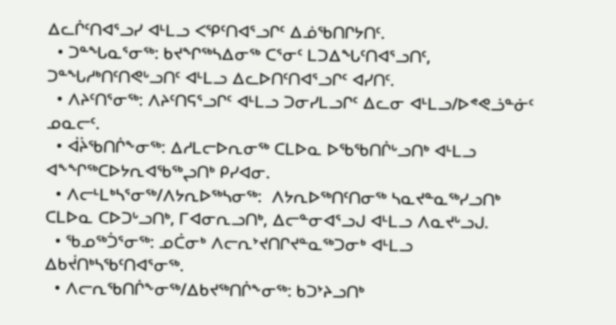ᐃᓚᒌᑦᑎᐊᕐᓗᓯ ᐊᒻᒪᓗ ᐸᕿᑦᑎᐊᕐᓗᒋᑦ ᐃᓅᖃᑎᒋᔭᑎᑦ.
  • ᑐᓐᖓᓇᕐᓂᖅ: ᑲᔪᖏᖅᓴᐃᓂᖅ ᑕᕐᓂᑦ ᒪᑐᐃᖓᑦᑎᐊᕐᓗᑎᑦ, ᑐᓐᖓᓱᒃᑎᑦᑎᕙᒡᓗᑎᑦ ᐊᒻᒪᓗ ᐃᓚᐅᑎᑦᑎᐊᕐᓗᒋᑦ ᐊᓯᑎᑦ.
  • ᐱᔨᑦᑎᕐᓂᖅ: ᐱᔨᑦᑎᕋᕐᓗᒋᑦ ᐊᒻᒪᓗ ᑐᓂᓯᒪᓗᒋᑦ ᐃᓚᓂ ᐊᒻᒪᓗ/ᐅᕝᕙᓘᓐᓃᑦ ᓄᓇᓕᑦ.
  • ᐋᔩᖃᑎᒌᖕᓂᖅ: ᐃᓱᒪᓕᐅᕆᓂᖅ ᑕᒪᐅᓇ ᐅᖃᖃᑎᒌᒡᓗᑎᒃ ᐊᒻᒪᓗ ᐊᖕᖏᖅᑕᐅᔭᕆᐊᖃᖅᖢᑎᒃ ᑭᓯᐊᓂ.
  • ᐱᓕᒻᒪᒃᓴᕐᓂᖅ/ᐱᔭᕆᐅᖅᓴᓂᖅ:  ᐱᔭᕆᐅᖅᑎᑦᑎᓂᖅ ᓴᓇᔪᓐᓇᖅᓯᓗᑎᒃ ᑕᒪᐅᓇ ᑕᐅᑐᒡᓗᑎᒃ, ᒥᐊᓂᕆᓗᑎᒃ, ᐃᓕᓐᓂᐊᕐᓗᒍ ᐊᒻᒪᓗ ᐱᓇᔪᒡᓗᒍ.
  • ᖃᓄᖅᑑᕐᓂᖅ: ᓄᑖᓂᒃ ᐱᓕᕆᔾᔪᑎᒋᔪᓐᓇᖅᑐᓂᒃ ᐊᒻᒪᓗ ᐃᑲᔫᑎᒃᓴᖃᑦᑎᐊᕐᓂᖅ.
  • ᐱᓕᕆᖃᑎᒌᖕᓂᖅ/ᐃᑲᔪᖅᑎᒌᖕᓂᖅ: ᑲᑐᔾᔨᓗᑎᒃ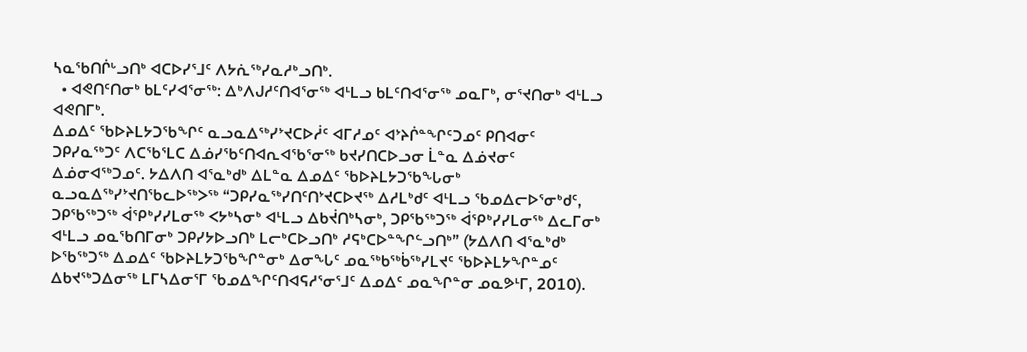ᓴᓇᖃᑎᒌᒡᓗᑎᒃ ᐊᑕᐅᓯᕐᒧᑦ ᐱᔭᕇᖅᓯᓇᓱᒃᓗᑎᒃ.
  • ᐊᕙᑎᑦᑎᓂᒃ ᑲᒪᑦᓯᐊᕐᓂᖅ: ᐃᒃᐱᒍᓱᑦᑎᐊᕐᓂᖅ ᐊᒻᒪᓗ ᑲᒪᑦᑎᐊᕐᓂᖅ ᓄᓇᒥᒃ, ᓂᕐᔪᑎᓂᒃ ᐊᒻᒪᓗ ᐊᕙᑎᒥᒃ.
ᐃᓄᐃᑦ ᖃᐅᔨᒪᔭᑐᖃᖏᑦ ᓇᓗᓇᐃᖅᓯᔾᔪᑕᐅᓲᑦ ᐊᒥᓱᓄᑦ ᐊᔾᔨᒌᓐᖏᑦᑐᓄᑦ ᑭᑎᐊᓂᑦ ᑐᑭᓯᓇᖅᑐᑦ ᐱᑕᖃᕐᒪᑕ ᐃᓅᓯᖃᑦᑎᐊᕆᐊᖃᕐᓂᖅ ᑲᔪᓯᑎᑕᐅᓗᓂ ᒫᓐᓇ ᐃᓅᔪᓂᑦ ᐃᓅᓂᐊᖅᑐᓄᑦ. ᔭᐃᐱᑎ ᐊᕐᓇᒃᑯᒃ ᐃᒪᓐᓇ ᐃᓄᐃᑦ ᖃᐅᔨᒪᔭᑐᖃᖓᓂᒃ ᓇᓗᓇᐃᖅᓯᔾᔪᑎᖃᓚᐅᖅᐳᖅ “ᑐᑭᓯᓇᖅᓯᑎᑦᑎᔾᔪᑕᐅᔪᖅ ᐃᓱᒪᒃᑯᑦ ᐊᒻᒪᓗ ᖃᓄᐃᓕᐅᕐᓂᒃᑯᑦ, ᑐᑭᖃᖅᑐᖅ ᐋᕿᒃᓯᓯᒪᓂᖅ ᐸᔭᒃᓴᓂᒃ ᐊᒻᒪᓗ ᐃᑲᔫᑎᒃᓴᓂᒃ, ᑐᑭᖃᖅᑐᖅ ᐋᕿᒃᓯᓯᒪᓂᖅ ᐃᓚᒥᓂᒃ ᐊᒻᒪᓗ ᓄᓇᖃᑎᒥᓂᒃ ᑐᑭᓯᔭᐅᓗᑎᒃ ᒪᓕᒃᑕᐅᓗᑎᒃ ᓱᕋᒃᑕᐅᓐᖏᓪᓗᑎᒃ” (ᔭᐃᐱᑎ ᐊᕐᓇᒃᑯᒃ ᐅᖃᖅᑐᖅ ᐃᓄᐃᑦ ᖃᐅᔨᒪᔭᑐᖃᖏᓐᓂᒃ ᐃᓂᖓᑦ ᓄᓇᖅᑲᖅᑳᖅᓯᒪᔪᑦ ᖃᐅᔨᒪᔭᖏᓐᓄᑦ ᐃᑲᔪᖅᑐᐃᓂᖅ ᒪᒥᓴᐃᓂᕐᒥ ᖃᓄᐃᖏᑦᑎᐊᕋᓱᕐᓂᕐᒧᑦ ᐃᓄᐃᑦ ᓄᓇᖏᓐᓂ ᓄᓇᕗᒻᒥ, 2010).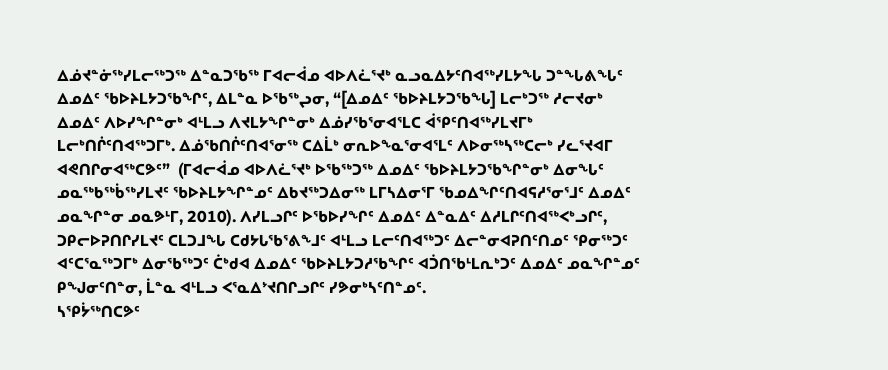ᐃᓅᔪᓐᓃᖅᓯᒪᓕᖅᑐᖅ ᐃᓐᓇᑐᖃᖅ ᒥᐊᓕᐋᓄ ᐊᐅᐱᓛᕐᔪᒃ ᓇᓗᓇᐃᔭᑦᑎᐊᖅᓯᒪᔭᖓ ᑐᓐᖓᕕᖓᑦ ᐃᓄᐃᑦ ᖃᐅᔨᒪᔭᑐᖃᖏᑦ, ᐃᒪᓐᓇ ᐅᖃᖅᖢᓂ, “[ᐃᓄᐃᑦ ᖃᐅᔨᒪᔭᑐᖃᖓ] ᒪᓕᒃᑐᖅ ᓱᓕᔪᓂᒃ ᐃᓄᐃᑦ ᐱᐅᓯᖏᓐᓂᒃ ᐊᒻᒪᓗ ᐱᔪᒪᔭᖏᓐᓂᒃ ᐃᓅᓯᖃᕐᓂᐊᕐᒪᑕ ᐋᕿᑦᑎᐊᖅᓯᒪᔪᒥᒃ ᒪᓕᒃᑎᒌᑦᑎᐊᖅᑐᒥᒃ. ᐃᓅᖃᑎᒌᑦᑎᐊᕐᓂᖅ ᑕᐃᒫᒃ ᓂᕆᐅᖕᓇᕐᓂᐊᕐᒪᑦ ᐱᐅᓂᖅᓴᖅᑕᓕᒃ ᓯᓚᕐᔪᐊᒥ ᐊᕙᑎᒋᓂᐊᖅᑕᕗᑦ”  (ᒥᐊᓕᐋᓄ ᐊᐅᐱᓛᕐᔪᒃ ᐅᖃᖅᑐᖅ ᐃᓄᐃᑦ ᖃᐅᔨᒪᔭᑐᖃᖏᓐᓂᒃ ᐃᓂᖓᑦ ᓄᓇᖅᑲᖅᑳᖅᓯᒪᔪᑦ ᖃᐅᔨᒪᔭᖏᓐᓄᑦ ᐃᑲᔪᖅᑐᐃᓂᖅ ᒪᒥᓴᐃᓂᕐᒥ ᖃᓄᐃᖏᑦᑎᐊᕋᓱᕐᓂᕐᒧᑦ ᐃᓄᐃᑦ ᓄᓇᖏᓐᓂ ᓄᓇᕗᒻᒥ, 2010). ᐱᓯᒪᓗᒋᑦ ᐅᖃᐅᓯᖏᑦ ᐃᓄᐃᑦ ᐃᓐᓇᐃᑦ ᐃᓱᒪᒋᑦᑎᐊᖅᐸᒃᓗᒋᑦ, ᑐᑭᓕᐅᕈᑎᒋᓯᒪᔪᑦ ᑕᒪᑐᒧᖓ ᑕᑯᔭᒐᖃᕐᕕᖕᒧᑦ ᐊᒻᒪᓗ ᒪᓕᑦᑎᐊᖅᑐᑦ ᐃᓕᓐᓂᐊᕈᑎᑦᑎᓄᑦ ᕿᓂᖅᑐᑦ ᐊᑦᑕᕐᓇᖅᑐᒥᒃ ᐃᓂᖃᖅᑐᑦ ᑖᒃᑯᐊ ᐃᓄᐃᑦ ᖃᐅᔨᒪᔭᑐᓱᖃᖏᑦ ᐊᑑᑎᖃᒻᒪᕆᒃᑐᑦ ᐃᓄᐃᑦ ᓄᓇᖏᓐᓄᑦ ᑭᖑᓂᑦᑎᓐᓂ, ᒫᓐᓇ ᐊᒻᒪᓗ ᐸᕐᓇᐃᔾᔪᑎᒋᓗᒋᑦ ᓯᕗᓂᒃᓴᑦᑎᓐᓄᑦ.
ᓴᕿᔮᖅᑎᑕᕗᑦ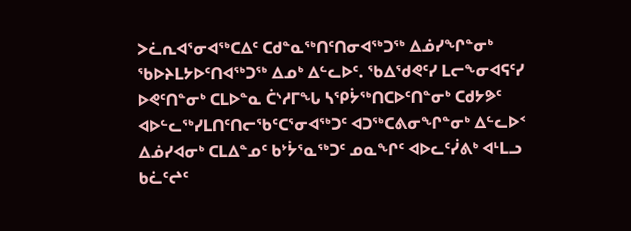ᐳᓛᕆᐊᕐᓂᐊᖅᑕᐃᑦ ᑕᑯᓐᓇᖅᑎᑦᑎᓂᐊᖅᑐᖅ ᐃᓅᓯᖏᓐᓂᒃ ᖃᐅᔨᒪᔭᐅᑦᑎᐊᖅᑐᖅ ᐃᓄᒃ ᐃᓪᓚᐅᑦ. ᖃᐃᖁᕙᑦᓯ ᒪᓕᖕᓂᐊᕋᑦᓯ ᐅᕙᑦᑎᓐᓂᒃ ᑕᒪᐅᓐᓇ ᑖᔅᓱᒥᖓ ᓴᕿᔮᖅᑎᑕᐅᑦᑎᓐᓂᒃ ᑕᑯᔭᕗᑦ ᐊᐅᓪᓚᖅᓯᒪᑎᑦᑎᓕᖃᑦᑕᕐᓂᐊᖅᑐᑦ ᐊᑐᖅᑕᕕᓂᖏᓐᓂᒃ ᐃᓪᓚᐅᑉ ᐃᓅᓯᐊᓂᒃ ᑕᒪᐃᓐᓄᑦ ᑲᔾᔮᕐᓇᖅᑐᑦ ᓄᓇᖏᑦ ᐊᐅᓚᑦᓰᕕᒃ ᐊᒻᒪᓗ ᑲᓛᑦᖠᑦ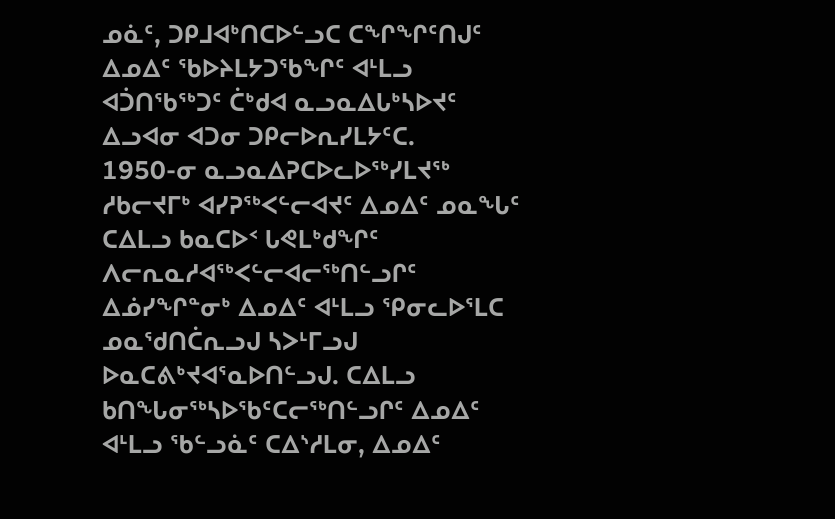ᓄᓈᑦ, ᑐᑭᒧᐊᒃᑎᑕᐅᓪᓗᑕ ᑕᖏᖏᑦᑎᒍᑦ ᐃᓄᐃᑦ ᖃᐅᔨᒪᔭᑐᖃᖏᑦ ᐊᒻᒪᓗ ᐊᑑᑎᖃᖅᑐᑦ ᑖᒃᑯᐊ ᓇᓗᓇᐃᒐᒃᓴᐅᔪᑦ ᐃᓗᐊᓂ ᐊᑐᓂ ᑐᑭᓕᐅᕆᓯᒪᔭᑦᑕ.
1950-ᓂ ᓇᓗᓇᐃᕈᑕᐅᓚᐅᖅᓯᒪᔪᖅ ᓱᑲᓕᔪᒥᒃ ᐊᓯᕈᖅᐸᓪᓕᐊᔪᑦ ᐃᓄᐃᑦ ᓄᓇᖓᑦ ᑕᐃᒪᓗ ᑲᓇᑕᐅᑉ ᒐᕙᒪᒃᑯᖏᑦ ᐱᓕᕆᓇᓱᐊᖅᐸᓪᓕᐊᓕᖅᑎᓪᓗᒋᑦ ᐃᓅᓯᖏᓐᓂᒃ ᐃᓄᐃᑦ ᐊᒻᒪᓗ ᕿᓂᓚᐅᕐᒪᑕ ᓄᓇᖁᑎᑖᕆᓗᒍ ᓴᐳᒻᒥᓗᒍ ᐅᓇᑕᕕᒃᔪᐊᕐᓇᐅᑎᓪᓗᒍ. ᑕᐃᒪᓗ ᑲᑎᖓᓂᖅᓴᐅᖃᑦᑕᓕᖅᑎᓪᓗᒋᑦ ᐃᓄᐃᑦ ᐊᒻᒪᓗ ᖃᓪᓗᓈᑦ ᑕᐃᔅᓱᒪᓂ, ᐃᓄᐃᑦ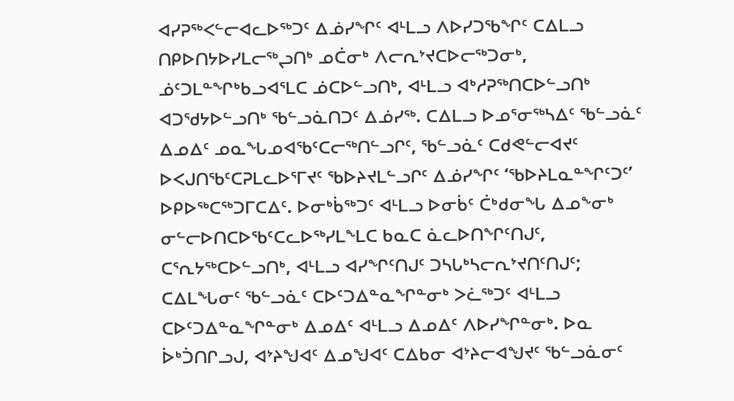ᐊᓯᕈᖅᐸᓪᓕᐊᓚᐅᖅᑐᑦ ᐃᓅᓯᖏᑦ ᐊᒻᒪᓗ ᐱᐅᓯᑐᖃᖏᑦ ᑕᐃᒪᓗ ᑎᑭᐅᑎᔭᐅᓯᒪᓕᖅᖢᑎᒃ ᓄᑖᓂᒃ ᐱᓕᕆᔾᔪᑕᐅᓕᖅᑐᓂᒃ, ᓅᑦᑐᒪᓐᖏᒃᑲᓗᐊᕐᒪᑕ ᓅᑕᐅᓪᓗᑎᒃ, ᐊᒻᒪᓗ ᐊᒃᓱᕈᖅᑎᑕᐅᓪᓗᑎᒃ ᐊᑐᖁᔭᐅᓪᓗᑎᒃ ᖃᓪᓗᓈᑎᑐᑦ ᐃᓅᓯᖅ. ᑕᐃᒪᓗ ᐅᓄᕐᓂᖅᓴᐃᑦ ᖃᓪᓗᓈᑦ ᐃᓄᐃᑦ ᓄᓇᖓᓄᐊᖃᑦᑕᓕᖅᑎᓪᓗᒋᑦ, ᖃᓪᓗᓈᑦ ᑕᑯᕙᓪᓕᐊᔪᑦ ᐅᐸᒍᑎᖃᑦᑕᕈᒪᓚᐅᕐᒥᔪᑦ ᖃᐅᔨᔪᒪᓪᓗᒋᑦ ᐃᓅᓯᖏᑦ ‘ᖃᐅᔨᒪᓇᓐᖏᑦᑐᑦ’ ᐅᑭᐅᖅᑕᖅᑐᒥᑕᐃᑦ. ᐅᓂᒃᑳᖅᑐᑦ ᐊᒻᒪᓗ ᐅᓂᑳᑦ ᑖᒃᑯᓂᖓ ᐃᓄᖕᓂᒃ ᓂᓪᓕᐅᑎᑕᐅᖃᑦᑕᓚᐅᖅᓯᒪᖕᒪᑕ ᑲᓇᑕ ᓈᓚᐅᑎᖏᑦᑎᒍᑦ, ᑕᕐᕆᔭᖅᑕᐅᓪᓗᑎᒃ, ᐊᒻᒪᓗ ᐊᓯᖏᑦᑎᒍᑦ ᑐᓴᒐᒃᓴᓕᕆᔾᔪᑎᑦᑎᒍᑦ; ᑕᐃᒪᖓᓂᑦ ᖃᓪᓗᓈᑦ ᑕᐅᑦᑐᐃᓐᓇᖏᓐᓂᒃ ᐳᓛᖅᑐᑦ ᐊᒻᒪᓗ ᑕᐅᑦᑐᐃᓐᓇᖏᓐᓂᒃ ᐃᓄᐃᑦ ᐊᒻᒪᓗ ᐃᓄᐃᑦ ᐱᐅᓯᖏᓐᓂᒃ. ᐅᓇ ᐆᒃᑑᑎᒋᓗᒍ, ᐊᔾᔨᖑᐊᑦ ᐃᓄᖑᐊᑦ ᑕᐃᑲᓂ ᐊᔾᔨᓕᐊᖑᔪᑦ ᖃᓪᓗᓈᓂᑦ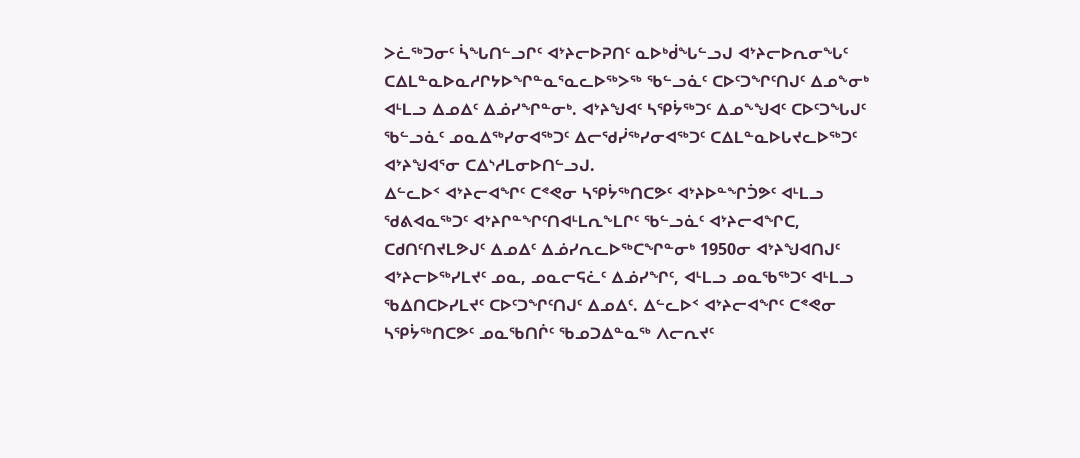ᐳᓛᖅᑐᓂᑦ ᓵᖓᑎᓪᓗᒋᑦ ᐊᔾᔨᓕᐅᕈᑎᑦ ᓇᐅᒃᑰᖓᓪᓗᒍ ᐊᔾᔨᓕᐅᕆᓂᖓᑦ ᑕᐃᒪᓐᓇᐅᓇᓱᒋᔭᐅᖏᓐᓇᕐᓇᓚᐅᖅᐳᖅ ᖃᓪᓗᓈᑦ ᑕᐅᑦᑐᖏᑦᑎᒍᑦ ᐃᓄᖕᓂᒃ ᐊᒻᒪᓗ ᐃᓄᐃᑦ ᐃᓅᓯᖏᓐᓂᒃ. ᐊᔾᔨᖑᐊᑦ ᓴᕿᔮᖅᑐᑦ ᐃᓄᖕᖑᐊᑦ ᑕᐅᑦᑐᖓᒍᑦ ᖃᓪᓗᓈᑦ ᓄᓇᐃᖅᓯᓂᐊᖅᑐᑦ ᐃᓕᖁᓰᖅᓯᓂᐊᖅᑐᑦ ᑕᐃᒪᓐᓇᐅᒐᔪᓚᐅᖅᑐᑦ ᐊᔾᔨᖑᐊᕐᓂ ᑕᐃᔅᓱᒪᓂᐅᑎᓪᓗᒍ.
ᐃᓪᓚᐅᑉ ᐊᔾᔨᓕᐊᖏᑦ ᑕᕝᕙᓂ ᓴᕿᔮᖅᑎᑕᕗᑦ ᐊᔾᔨᐅᓐᖏᑑᕗᑦ ᐊᒻᒪᓗ ᖁᕕᐊᓇᖅᑐᑦ ᐊᔾᔨᒋᓐᖏᑦᑎᐊᒻᒪᕆᖕᒪᒋᑦ ᖃᓪᓗᓈᑦ ᐊᔾᔨᓕᐊᖏᑕ, ᑕᑯᑎᑦᑎᔪᒪᕗᒍᑦ ᐃᓄᐃᑦ ᐃᓅᓯᕆᓚᐅᖅᑕᖏᓐᓂᒃ 1950ᓂ ᐊᔾᔨᖑᐊᑎᒍᑦ ᐊᔾᔨᓕᐅᖅᓯᒪᔪᑦ ᓄᓇ, ᓄᓇᓕᕋᓛᑦ ᐃᓅᓯᖏᑦ, ᐊᒻᒪᓗ ᓄᓇᖃᖅᑐᑦ ᐊᒻᒪᓗ ᖃᐃᑎᑕᐅᓯᒪᔪᑦ ᑕᐅᑦᑐᖏᑦᑎᒍᑦ ᐃᓄᐃᑦ. ᐃᓪᓚᐅᑉ ᐊᔾᔨᓕᐊᖏᑦ ᑕᕝᕙᓂ ᓴᕿᔮᖅᑎᑕᕗᑦ ᓄᓇᖃᑎᒌᑦ ᖃᓄᑐᐃᓐᓇᖅ ᐱᓕᕆᔪᑦ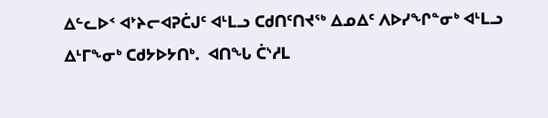ᐃᓪᓚᐅᑉ ᐊᔾᔨᓕᐊᕈᑖᒍᑦ ᐊᒻᒪᓗ ᑕᑯᑎᑦᑎᔪᖅ ᐃᓄᐃᑦ ᐱᐅᓯᖏᓐᓂᒃ ᐊᒻᒪᓗ ᐃᒻᒥᖕᓂᒃ ᑕᑯᔭᐅᔭᑎᒃ.  ᐊᑎᖓ ᑖᔅᓱᒪ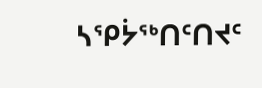ᓴᕿᔮᖅᑎᑦᑎᔪᑦ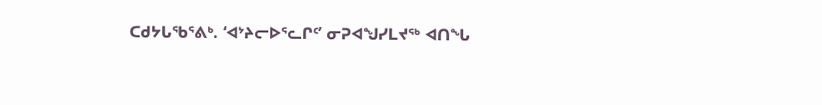ᑕᑯᔭᒐᖃᕐᕕᒃ. ‘ᐊᔾᔨᓕᐅᕐᓚᒋᑦ’ ᓂᕈᐊᖑᓯᒪᔪᖅ ᐊᑎᖓ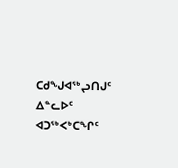ᑕᑯᖑᐊᖅᖢᑎᒍᑦ ᐃᓐᓚᐅᑦ ᐊᑐᖅᐸᒃᑕᖏᑦ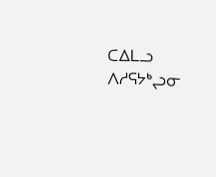ᑕᐃᒪᓗ ᐱᓱᕋᔭᒃᖢᓂ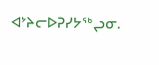ᐊᔾᔨᓕᐅᕈᓯᔭᖅᖢᓂ.